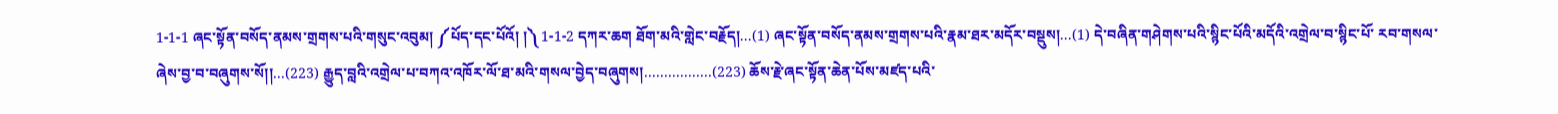1-1-1 ཞང་སྟོན་བསོད་ནམས་གྲགས་པའི་གསུང་འབུམ། ༼པོད་དང་པོའོ། །༽ 1-1-2 དཀར་ཆག ཐོག་མའི་གླེང་བརྗོད།...(1) ཞང་སྟོན་བསོད་ནམས་གྲགས་པའི་རྣམ་ཐར་མདོར་བསྡུས།...(1) དེ་བཞིན་གཤེགས་པའི་སྙིང་པོའི་མདོའི་འགྲེལ་བ་སྙིང་པོ་ རབ་གསལ་ཞེས་བྱ་བ་བཞུགས་སོ།།...(223) རྒྱུད་བླའི་འགྲེལ་པ་བཀའ་འཁོར་ལོ་ཐ་མའི་གསལ་བྱེད་བཞུགས།.................(223) ཆོས་རྗེ་ཞང་སྟོན་ཆེན་པོས་མཛད་པའི་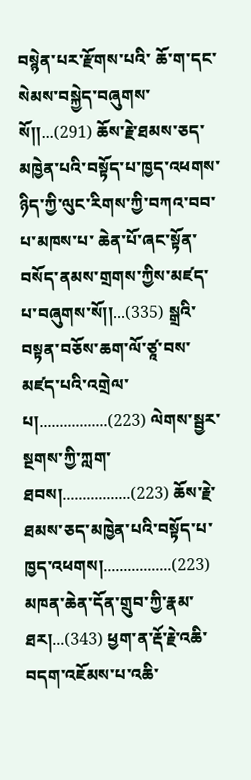བསྙེན་པར་རྫོགས་པའི་ ཆོ་ག་དང་སེམས་བསྐྱེད་བཞུགས་སོ།།...(291) ཆོས་རྗེ་ཐམས་ཅད་མཁྱེན་པའི་བསྟོད་པ་ཁྱད་འཕགས་ཉིད་ཀྱི་ལུང་རིགས་ཀྱི་བཀའ་བབ་པ་མཁས་པ་ ཆེན་པོ་ཞང་སྟོན་བསོད་ནམས་གྲགས་ཀྱིས་མཛད་པ་བཞུགས་སོ།།...(335) སྒྲའི་བསྟན་བཅོས་ཆག་ལོ་ཙཱ་བས་མཛད་པའི་འགྲེལ་པ།.................(223) ལེགས་སྦྱར་སྔགས་ཀྱི་ཀླག་ཐབས།.................(223) ཆོས་རྗེ་ཐམས་ཅད་མཁྱེན་པའི་བསྟོད་པ་ཁྱད་འཕགས།.................(223) མཁན་ཆེན་དོན་གྲུབ་ཀྱི་རྣམ་ཐར།...(343) ཕྱག་ན་རྡོ་རྗེ་འཆི་བདག་འཇོམས་པ་འཆི་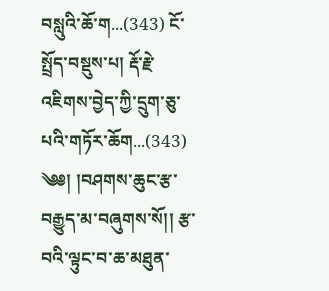བསླུའི་ཆོ་ག...(343) ངོ་སྤྲོད་བསྡུས་པ། རྡོ་རྗེ་འཇིགས་བྱེད་ཀྱི་དྲུག་ཅུ་པའི་གཏོར་ཆོག...(343) ༄༅། །བཤགས་ཆུང་རྩ་བརྒྱུད་མ་བཞུགས་སོ།། རྩ་བའི་ལྟུང་བ་ཆ་མཐུན་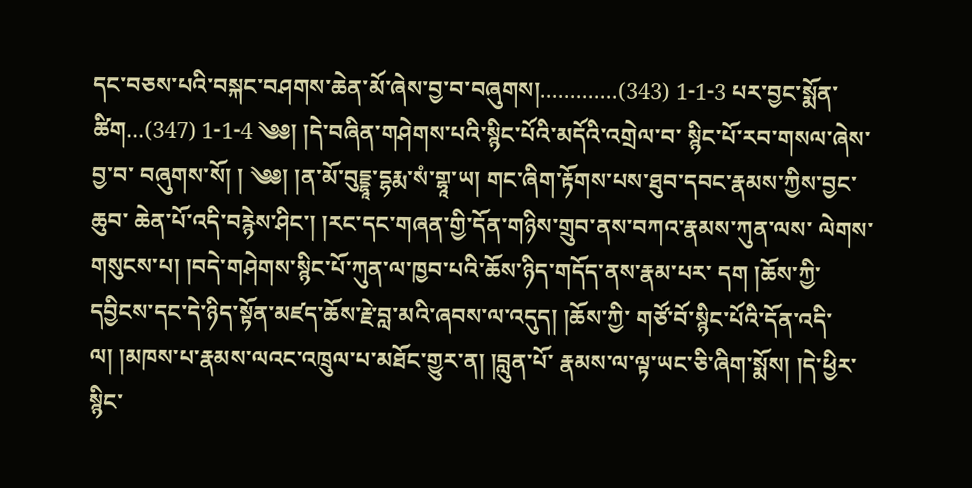དང་བཅས་པའི་བསྐང་བཤགས་ཆེན་མོ་ཞེས་བྱ་བ་བཞུགས།.............(343) 1-1-3 པར་བྱང་སྨོན་ཚིག...(347) 1-1-4 ༄༅། །དེ་བཞིན་གཤེགས་པའི་སྙིང་པོའི་མདོའི་འགྲེལ་བ་ སྙིང་པོ་རབ་གསལ་ཞེས་བྱ་བ་ བཞུགས་སོ། ། ༄༅། །ན་མོ་བུདྡྷཱ་དྷརྨ་སཾ་གྷཱ་ཡ། གང་ཞིག་རྟོགས་པས་ཐུབ་དབང་རྣམས་ཀྱིས་བྱང་ཆུབ་ ཆེན་པོ་འདི་བརྙེས་ཤིང་། །རང་དང་གཞན་གྱི་དོན་གཉིས་གྲུབ་ནས་བཀའ་རྣམས་ཀུན་ལས་ ལེགས་གསུངས་པ། །བདེ་གཤེགས་སྙིང་པོ་ཀུན་ལ་ཁྱབ་པའི་ཆོས་ཉིད་གདོད་ནས་རྣམ་པར་ དག །ཆོས་ཀྱི་དབྱིངས་དང་དེ་ཉིད་སྟོན་མཛད་ཆོས་རྗེ་བླ་མའི་ཞབས་ལ་འདུད། །ཆོས་ཀྱི་ གཙོ་བོ་སྙིང་པོའི་དོན་འདི་ལ། །མཁས་པ་རྣམས་ལའང་འཁྲུལ་པ་མཐོང་གྱུར་ན། །བླུན་པོ་ རྣམས་ལ་ལྟ་ཡང་ཅི་ཞིག་སྨོས། །དེ་ཕྱིར་སྙིང་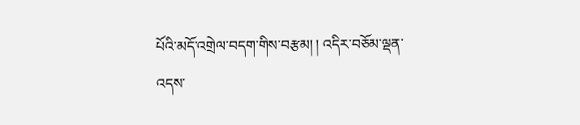པོའི་མདོ་འགྲེལ་བདག་གིས་བརྩམ། ། འདིར་བཅོམ་ལྡན་འདས་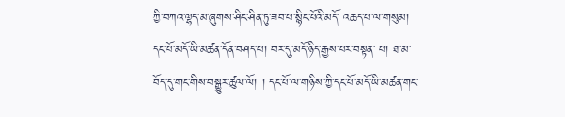ཀྱི་བཀའ་ལྷད་མ་ཞུགས་ཤིང་ཤིན་ཏུ་ཟབ་པ་སྙིང་པོའི་མདོ་ འཆད་པ་ལ་གསུམ། དང་པོ་མདོ་ཡི་མཚན་དོན་བཤད་པ། བར་དུ་མདོ་ཉིད་རྒྱས་པར་བསྟན་ པ། ཐ་མ་བོད་དུ་གང་གིས་བསྒྱུར་ཚུལ་ལོ། ། དང་པོ་ལ་གཉིས་ཀྱི་དང་པོ་མདོ་ཡི་མཚན་གང་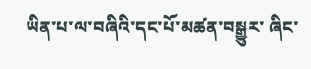ཡིན་པ་ལ་བཞིའི་དང་པོ་མཚན་བསྒྱུར་ ཞིང་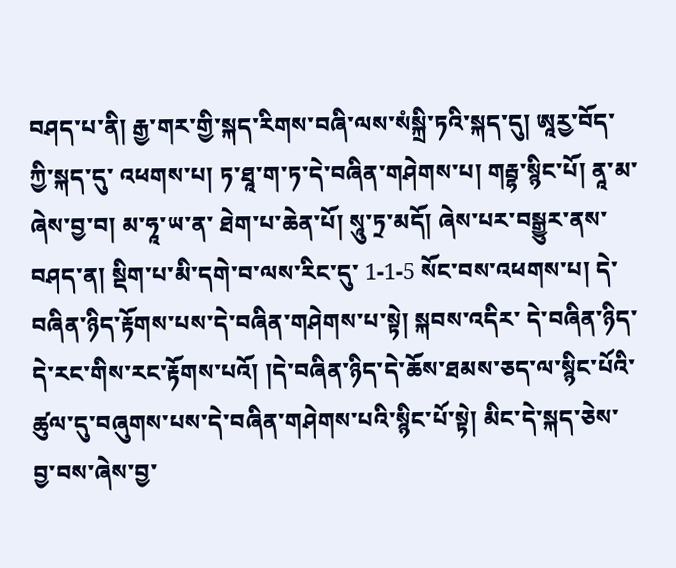བཤད་པ་ནི། རྒྱ་གར་གྱི་སྐད་རིགས་བཞི་ལས་སཾསྐྲི་ཏའི་སྐད་དུ། ཨཱརྱ་བོད་ཀྱི་སྐད་དུ་ འཕགས་པ། ཏ་ཐཱ་ག་ཏ་དེ་བཞིན་གཤེགས་པ། གརྦྷ་སྙིང་པོ། ནཱ་མ་ཞེས་བྱ་བ། མ་ཧཱ་ཡ་ན་ ཐེག་པ་ཆེན་པོ། སཱུ་ཏྲ་མདོ། ཞེས་པར་བསྒྱུར་ནས་བཤད་ན། སྡིག་པ་མི་དགེ་བ་ལས་རིང་དུ་ 1-1-5 སོང་བས་འཕགས་པ། དེ་བཞིན་ཉིད་རྟོགས་པས་དེ་བཞིན་གཤེགས་པ་སྟེ། སྐབས་འདིར་ དེ་བཞིན་ཉིད་དེ་རང་གིས་རང་རྟོགས་པའོ། །དེ་བཞིན་ཉིད་དེ་ཆོས་ཐམས་ཅད་ལ་སྙིང་པོའི་ ཚུལ་དུ་བཞུགས་པས་དེ་བཞིན་གཤེགས་པའི་སྙིང་པོ་སྟེ། མིང་དེ་སྐད་ཅེས་བྱ་བས་ཞེས་བྱ་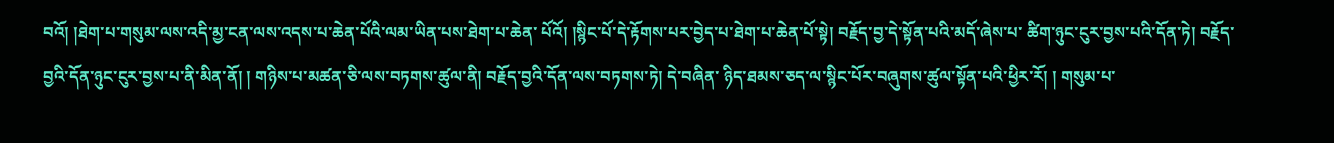བའོ། །ཐེག་པ་གསུམ་ལས་འདི་མྱ་ངན་ལས་འདས་པ་ཆེན་པོའི་ལམ་ཡིན་པས་ཐེག་པ་ཆེན་ པོའོ། །སྙིང་པོ་དེ་རྟོགས་པར་བྱེད་པ་ཐེག་པ་ཆེན་པོ་སྟེ། བརྗོད་བྱ་དེ་སྟོན་པའི་མདོ་ཞེས་པ་ ཚིག་ཉུང་ངུར་བྱས་པའི་དོན་ཏེ། བརྗོད་བྱའི་དོན་ཉུང་ངུར་བྱས་པ་ནི་མིན་ནོ། ། གཉིས་པ་མཚན་ཅི་ལས་བཏགས་ཚུལ་ནི། བརྗོད་བྱའི་དོན་ལས་བཏགས་ཏེ། དེ་བཞིན་ ཉིད་ཐམས་ཅད་ལ་སྙིང་པོར་བཞུགས་ཚུལ་སྟོན་པའི་ཕྱིར་རོ། ། གསུམ་པ་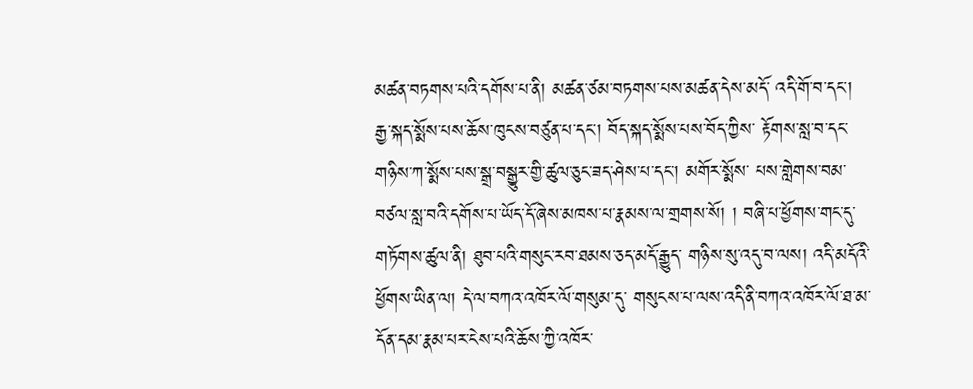མཚན་བཏགས་པའི་དགོས་པ་ནི། མཚན་ཙམ་བཏགས་པས་མཚན་དེས་མདོ་ འདི་གོ་བ་དང་། རྒྱ་སྐད་སྨོས་པས་ཆོས་ཁུངས་བཙུན་པ་དང་། བོད་སྐད་སྨོས་པས་བོད་ཀྱིས་ རྟོགས་སླ་བ་དང་གཉིས་ཀ་སྨོས་པས་སྒྲ་བསྒྱུར་གྱི་ཚུལ་ཅུང་ཟད་ཤེས་པ་དང་། མགོར་སྨོས་ པས་གླེགས་བམ་བཙལ་སླ་བའི་དགོས་པ་ཡོད་དོ་ཞེས་མཁས་པ་རྣམས་ལ་གྲགས་སོ། ། བཞི་པ་ཕྱོགས་གང་དུ་གཏོགས་ཚུལ་ནི། ཐུབ་པའི་གསུང་རབ་ཐམས་ཅད་མདོ་རྒྱུད་ གཉིས་སུ་འདུ་བ་ལས། འདི་མདོའི་ཕྱོགས་ཡིན་ལ། དེ་ལ་བཀའ་འཁོར་ལོ་གསུམ་དུ་ གསུངས་པ་ལས་འདི་ནི་བཀའ་འཁོར་ལོ་ཐ་མ་དོན་དམ་རྣམ་པར་ངེས་པའི་ཆོས་ཀྱི་འཁོར་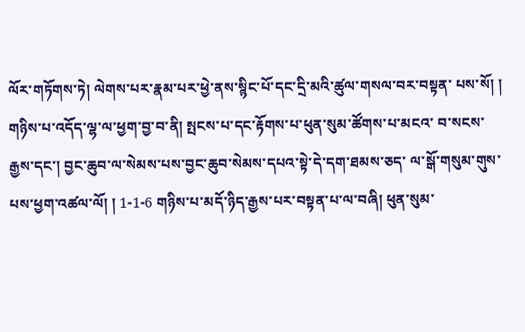ལོར་གཏོགས་ཏེ། ལེགས་པར་རྣམ་པར་ཕྱེ་ནས་སྙིང་པོ་དང་དྲི་མའི་ཚུལ་གསལ་བར་བསྟན་ པས་སོ། ། གཉིས་པ་འདོད་ལྷ་ལ་ཕྱག་བྱ་བ་ནི། སྤངས་པ་དང་རྟོགས་པ་ཕུན་སུམ་ཚོགས་པ་མངའ་ བ་སངས་རྒྱས་དང་། བྱང་ཆུབ་ལ་སེམས་པས་བྱང་ཆུབ་སེམས་དཔའ་སྟེ་དེ་དག་ཐམས་ཅད་ ལ་སྒོ་གསུམ་གུས་པས་ཕྱག་འཚལ་ལོ། ། 1-1-6 གཉིས་པ་མདོ་ཉིད་རྒྱས་པར་བསྟན་པ་ལ་བཞི། ཕུན་སུམ་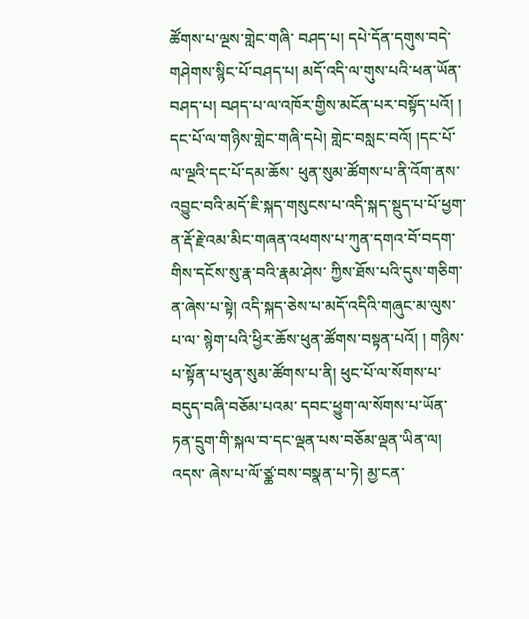ཚོགས་པ་ལྔས་གླེང་གཞི་ བཤད་པ། དཔེ་དོན་དགུས་བདེ་གཤེགས་སྙིང་པོ་བཤད་པ། མདོ་འདི་ལ་གུས་པའི་ཕན་ཡོན་ བཤད་པ། བཤད་པ་ལ་འཁོར་གྱིས་མངོན་པར་བསྟོད་པའོ། ། དང་པོ་ལ་གཉིས་གླེང་གཞི་དཔེ། གླེང་བསླང་བའོ། །དང་པོ་ལ་ལྔའི་དང་པོ་དམ་ཆོས་ ཕུན་སུམ་ཚོགས་པ་ནི་འོག་ནས་འབྱུང་བའི་མདོ་ཇི་སྐད་གསུངས་པ་འདི་སྐད་སྡུད་པ་པོ་ཕྱག་ ན་རྡོ་རྗེ་འམ་མིང་གཞན་འཕགས་པ་ཀུན་དགའ་བོ་བདག་གིས་དངོས་སུ་རྣ་བའི་རྣམ་ཤེས་ ཀྱིས་ཐོས་པའི་དུས་གཅིག་ན་ཞེས་པ་སྟེ། འདི་སྐད་ཅེས་པ་མདོ་འདིའི་གཞུང་མ་ལུས་པ་ལ་ སྙེག་པའི་ཕྱིར་ཆོས་ཕུན་ཚོགས་བསྟན་པའོ། ། གཉིས་པ་སྟོན་པ་ཕུན་སུམ་ཚོགས་པ་ནི། ཕུང་པོ་ལ་སོགས་པ་བདུད་བཞི་བཅོམ་པའམ་ དབང་ཕྱུག་ལ་སོགས་པ་ཡོན་ཏན་དྲུག་གི་སྐལ་བ་དང་ལྡན་པས་བཅོམ་ལྡན་ཡིན་ལ། འདས་ ཞེས་པ་ལོ་ཙྪ་བས་བསྣན་པ་ཏེ། མྱ་ངན་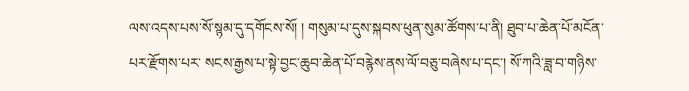ལས་འདས་པས་སོ་སྙམ་དུ་དགོངས་སོ། ། གསུམ་པ་དུས་སྐབས་ཕུན་སུམ་ཚོགས་པ་ནི། ཐུབ་པ་ཆེན་པོ་མངོན་པར་རྫོགས་པར་ སངས་རྒྱས་པ་སྟེ་བྱང་ཆུབ་ཆེན་པོ་བརྙེས་ནས་ལོ་བཅུ་བཞེས་པ་དང་། སོ་ཀའི་ཟླ་བ་གཉིས་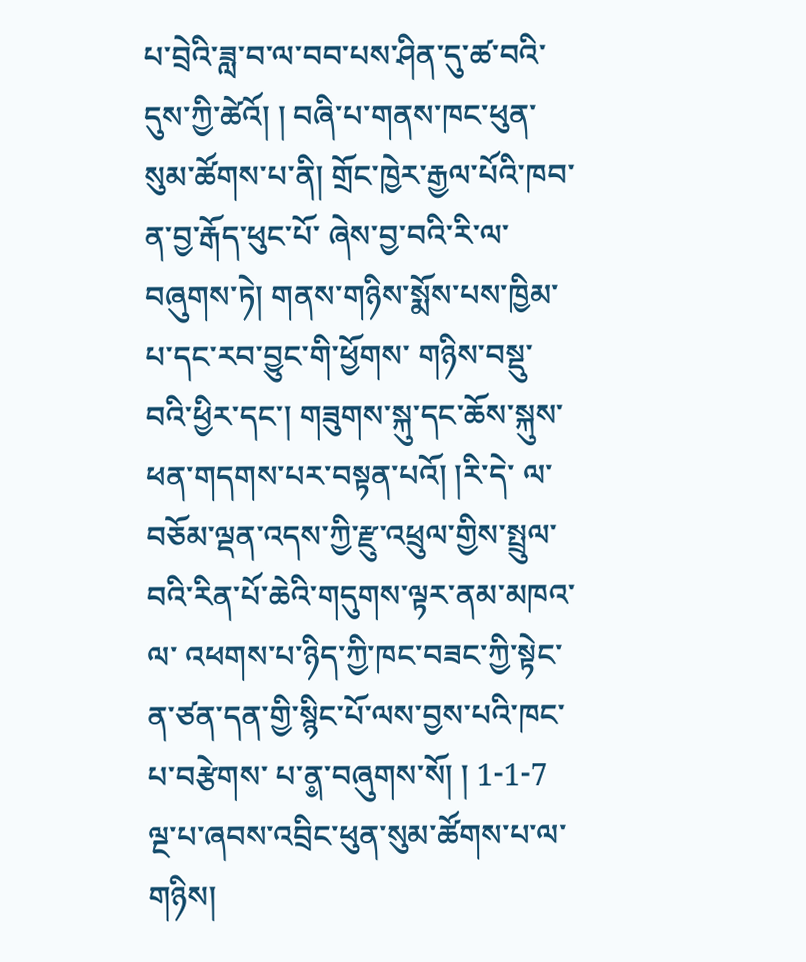པ་བྲེའི་ཟླ་བ་ལ་བབ་པས་ཤིན་དུ་ཚ་བའི་དུས་ཀྱི་ཚེའོ། ། བཞི་པ་གནས་ཁང་ཕུན་སུམ་ཚོགས་པ་ནི། གྲོང་ཁྱེར་རྒྱལ་པོའི་ཁབ་ན་བྱ་རྒོད་ཕུང་པོ་ ཞེས་བྱ་བའི་རི་ལ་བཞུགས་ཏེ། གནས་གཉིས་སྨོས་པས་ཁྱིམ་པ་དང་རབ་བྱུང་གི་ཕྱོགས་ གཉིས་བསྡུ་བའི་ཕྱིར་དང་། གཟུགས་སྐུ་དང་ཆོས་སྐུས་ཕན་གདགས་པར་བསྟན་པའོ། །རི་དེ་ ལ་བཅོམ་ལྡན་འདས་ཀྱི་རྫུ་འཕྲུལ་གྱིས་སྤྲུལ་བའི་རིན་པོ་ཆེའི་གདུགས་ལྟར་ནམ་མཁའ་ལ་ འཕགས་པ་ཉིད་ཀྱི་ཁང་བཟང་ཀྱི་སྟེང་ན་ཙན་དན་གྱི་སྙིང་པོ་ལས་བྱས་པའི་ཁང་པ་བརྩེགས་ པ་ན༵་བཞུགས་སོ། ། 1-1-7 ལྔ་པ་ཞབས་འབྲིང་ཕུན་སུམ་ཚོགས་པ་ལ་གཉིས།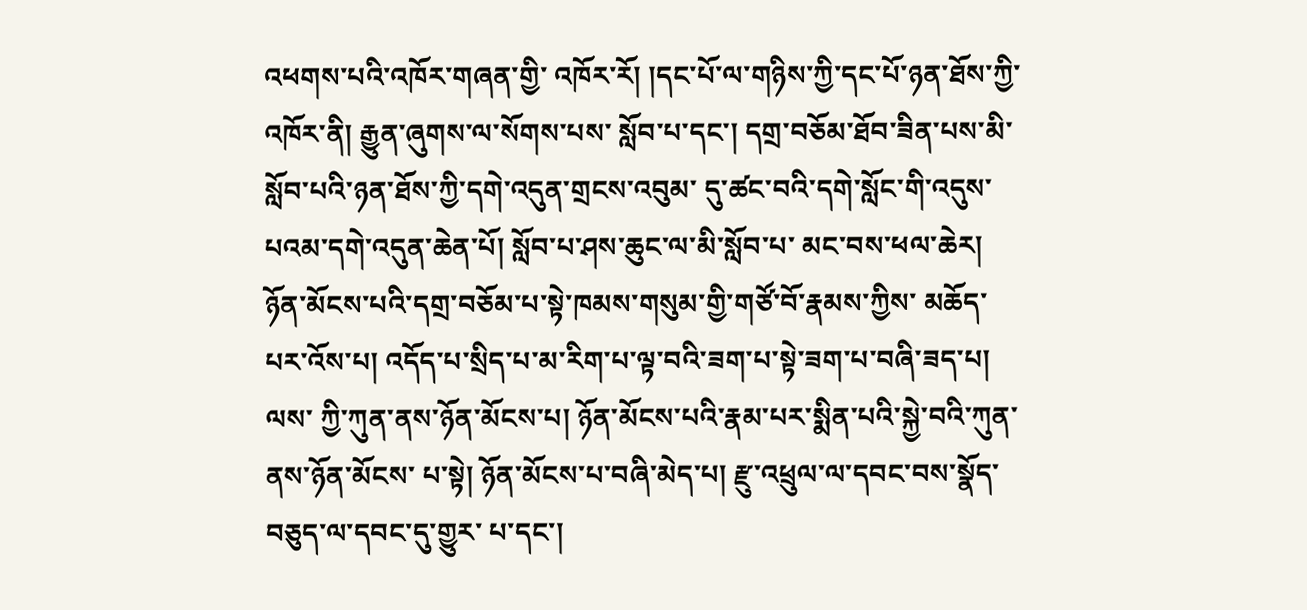འཕགས་པའི་འཁོར་གཞན་གྱི་ འཁོར་རོ། །དང་པོ་ལ་གཉིས་ཀྱི་དང་པོ་ཉན་ཐོས་ཀྱི་འཁོར་ནི། རྒྱུན་ཞུགས་ལ་སོགས་པས་ སློབ་པ་དང་། དགྲ་བཅོམ་ཐོབ་ཟིན་པས་མི་སློབ་པའི་ཉན་ཐོས་ཀྱི་དགེ་འདུན་གྲངས་འབུམ་ དུ་ཚང་བའི་དགེ་སློང་གི་འདུས་པའམ་དགེ་འདུན་ཆེན་པོ། སློབ་པ་ཤས་ཆུང་ལ་མི་སློབ་པ་ མང་བས་ཕལ་ཆེར། ཉོན་མོངས་པའི་དགྲ་བཅོམ་པ་སྟེ་ཁམས་གསུམ་གྱི་གཙོ་བོ་རྣམས་ཀྱིས་ མཆོད་པར་འོས་པ། འདོད་པ་སྲིད་པ་མ་རིག་པ་ལྟ་བའི་ཟག་པ་སྟེ་ཟག་པ་བཞི་ཟད་པ། ལས་ ཀྱི་ཀུན་ནས་ཉོན་མོངས་པ། ཉོན་མོངས་པའི་རྣམ་པར་སྨིན་པའི་སྐྱེ་བའི་ཀུན་ནས་ཉོན་མོངས་ པ་སྟེ། ཉོན་མོངས་པ་བཞི་མེད་པ། རྫུ་འཕྲུལ་ལ་དབང་བས་སྣོད་བཅུད་ལ་དབང་དུ་གྱུར་ པ་དང་།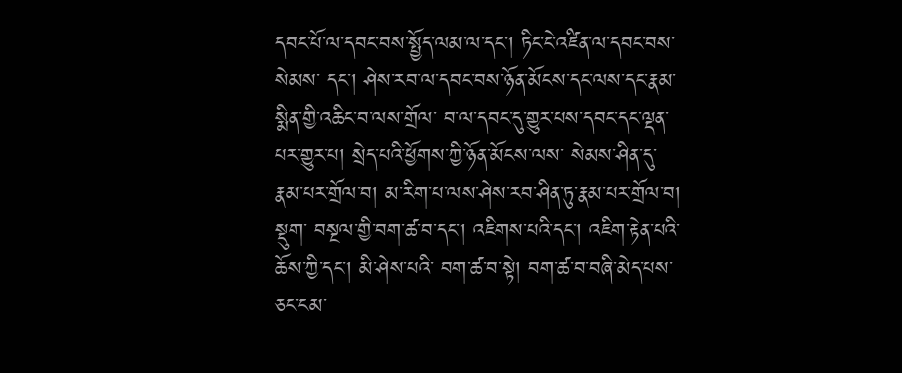དབང་པོ་ལ་དབང་བས་སྤྱོད་ལམ་ལ་དང་། ཏིང་ངེ་འཛིན་ལ་དབང་བས་སེམས་ དང་། ཤེས་རབ་ལ་དབང་བས་ཉོན་མོངས་དང་ལས་དང་རྣམ་སྨིན་གྱི་འཆིང་བ་ལས་གྲོལ་ བ་ལ་དབང་དུ་གྱུར་པས་དབང་དང་ལྡན་པར་གྱུར་པ། སྲེད་པའི་ཕྱོགས་ཀྱི་ཉོན་མོངས་ལས་ སེམས་ཤིན་དུ་རྣམ་པར་གྲོལ་བ། མ་རིག་པ་ལས་ཤེས་རབ་ཤིན་ཏུ་རྣམ་པར་གྲོལ་བ། སྡུག་ བསྔལ་གྱི་བག་ཚ་བ་དང་། འཇིགས་པའི་དང་། འཇིག་རྟེན་པའི་ཆོས་ཀྱི་དང་། མི་ཤེས་པའི་ བག་ཚ་བ་སྟེ། བག་ཚ་བ་བཞི་མེད་པས་ཅང་ངམ་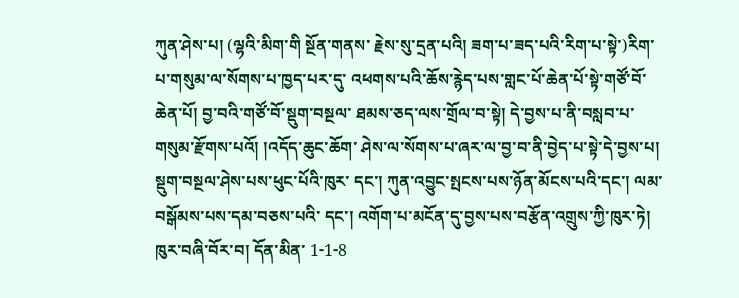ཀུན་ཤེས་པ། (ལྷའི་མིག་གི སྔོན་གནས་ རྗེས་སུ་དྲན་པའི། ཟག་པ་ཟད་པའི་རིག་པ་སྟེ་)རིག་པ་གསུམ་ལ་སོགས་པ་ཁྱད་པར་དུ་ འཕགས་པའི་ཆོས་རྙེད་པས་གླང་པོ་ཆེན་པོ་སྟེ་གཙོ་བོ་ཆེན་པོ། བྱ་བའི་གཙོ་བོ་སྡུག་བསྔལ་ ཐམས་ཅད་ལས་གྲོལ་བ་སྟེ། དེ་བྱས་པ་ནི་བསླབ་པ་གསུམ་རྫོགས་པའོ། །འདོད་ཆུང་ཆོག་ ཤེས་ལ་སོགས་པ་ཞར་ལ་བྱ་བ་ནི་བྱེད་པ་སྟེ་དེ་བྱས་པ། སྡུག་བསྔལ་ཤེས་པས་ཕུང་པོའི་ཁུར་ དང་། ཀུན་འབྱུང་སྤངས་པས་ཉོན་མོངས་པའི་དང་། ལམ་བསྒོམས་པས་དམ་བཅས་པའི་ དང་། འགོག་པ་མངོན་དུ་བྱས་པས་བརྩོན་འགྲུས་ཀྱི་ཁུར་ཏེ། ཁུར་བཞི་བོར་བ། དོན་མིན་ 1-1-8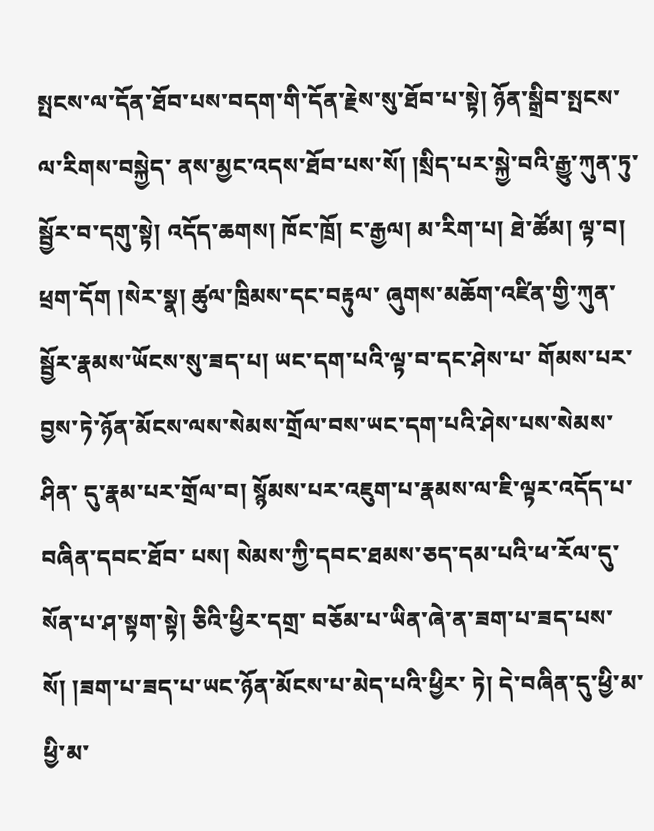སྤངས་ལ་དོན་ཐོབ་པས་བདག་གི་དོན་རྗེས་སུ་ཐོབ་པ་སྟེ། ཉོན་སྒྲིབ་སྤངས་ལ་རིགས་བསྐྱེད་ ནས་མྱང་འདས་ཐོབ་པས་སོ། །སྲིད་པར་སྐྱེ་བའི་རྒྱུ་ཀུན་ཏུ་སྦྱོར་བ་དགུ་སྟེ། འདོད་ཆགས། ཁོང་ཁྲོ། ང་རྒྱལ། མ་རིག་པ། ཐེ་ཚོམ། ལྟ་བ། ཕྲག་དོག །སེར་སྣ། ཚུལ་ཁྲིམས་དང་བརྟུལ་ ཞུགས་མཆོག་འཛིན་གྱི་ཀུན་སྦྱོར་རྣམས་ཡོངས་སུ་ཟད་པ། ཡང་དག་པའི་ལྟ་བ་དང་ཤེས་པ་ གོམས་པར་བྱས་ཏེ་ཉོན་མོངས་ལས་སེམས་གྲོལ་བས་ཡང་དག་པའི་ཤེས་པས་སེམས་ཤིན་ དུ་རྣམ་པར་གྲོལ་བ། སྙོམས་པར་འཇུག་པ་རྣམས་ལ་ཇི་ལྟར་འདོད་པ་བཞིན་དབང་ཐོབ་ པས། སེམས་ཀྱི་དབང་ཐམས་ཅད་དམ་པའི་ཕ་རོལ་དུ་སོན་པ་ཤ་སྟག་སྟེ། ཅིའི་ཕྱིར་དགྲ་ བཅོམ་པ་ཡིན་ཞེ་ན་ཟག་པ་ཟད་པས་སོ། །ཟག་པ་ཟད་པ་ཡང་ཉོན་མོངས་པ་མེད་པའི་ཕྱིར་ ཏེ། དེ་བཞིན་དུ་ཕྱི་མ་ཕྱི་མ་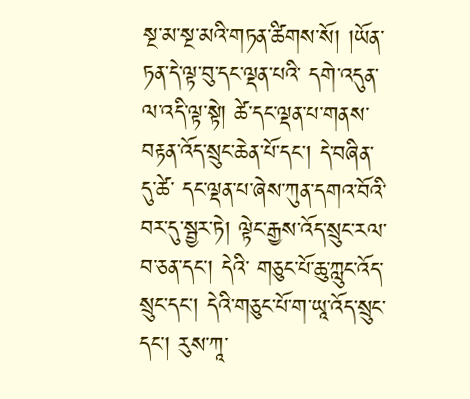སྔ་མ་སྔ་མའི་གཏན་ཚིགས་སོ། །ཡོན་ཏན་དེ་ལྟ་བུ་དང་ལྡན་པའི་ དགེ་འདུན་ལ་འདི་ལྟ་སྟེ། ཚེ་དང་ལྡན་པ་གནས་བརྟན་འོད་སྲུང་ཆེན་པོ་དང་། དེ་བཞིན་དུ་ཚེ་ དང་ལྡན་པ་ཞེས་ཀུན་དགའ་བོའི་བར་དུ་སྦྱར་ཏེ། ལྟེང་རྒྱས་འོད་སྲུང་རལ་བ་ཅན་དང་། དེའི་ གཅུང་པོ་ཆུ་ཀླུང་འོད་སྲུང་དང་། དེའི་གཅུང་པོ་ག་ཡཱ་འོད་སྲུང་དང་། རུས་ཀཱ་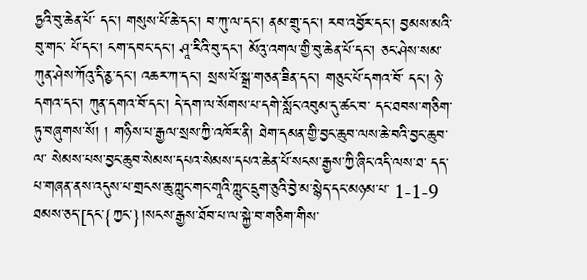ཏྱའི་བུ་ཆེན་པོ་ དང་། གསུས་པོ་ཆེ་དང་། བ་ཀུ་ལ་དང་། ནམ་གྲུ་དང་། རབ་འབྱོར་དང་། བྱམས་མའི་བུ་གང་ པོ་དང་། ངག་དབང་དང་། ཤཱ་རིའི་བུ་དང་། མོའུ་འགལ་གྱི་བུ་ཆེན་པོ་དང་། ཅང་ཤེས་སམ་ ཀུན་ཤེས་ཀོའུ་དི་ནྱ་དང་། འཆར་ཀ་དང་། སྲས་པོ་སྒྲ་གཅན་ཟིན་དང་། གཅུང་པོ་དགའ་བོ་ དང་། ཉེ་དགའ་དང་། ཀུན་དགའ་བོ་དང་། དེ་དག་ལ་སོགས་པ་དགེ་སློང་འབུམ་དུ་ཚང་བ་ དང་ཐབས་གཅིག་ཏུ་བཞུགས་སོ། ། གཉིས་པ་རྒྱལ་སྲས་ཀྱི་འཁོར་ནི། ཐེག་དམན་གྱི་བྱང་ཆུབ་ལས་ཆེ་བའི་བྱང་ཆུབ་ལ་ སེམས་པས་བྱང་ཆུབ་སེམས་དཔའ་སེམས་དཔའ་ཆེན་པོ་སངས་རྒྱས་ཀྱི་ཞིང་འདི་ལས་ཐ་ དད་པ་གཞན་ནས་འདུས་པ་གྲངས་ཆུ་ཀླུང་གང་གཱའི་ཀླུང་དྲུག་ཅུའི་བྱེ་མ་སྙེད་དང་མཉམ་པ་ 1-1-9 ཐམས་ཅད་[དང་{ཀྱང་}།སངས་རྒྱས་ཐོབ་པ་ལ་སྐྱེ་བ་གཅིག་གིས་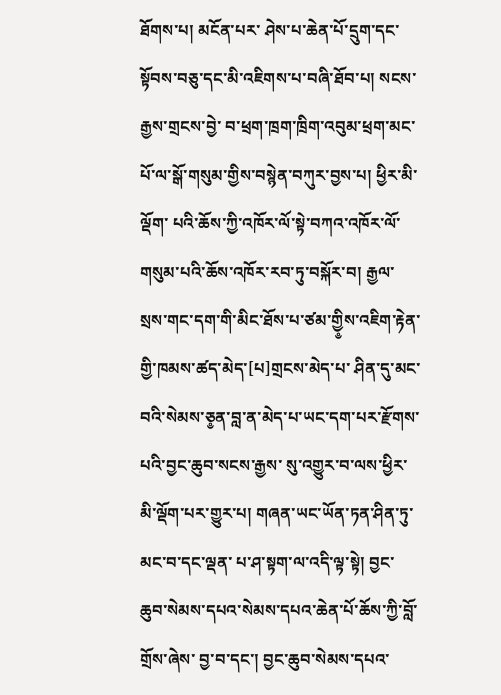ཐོགས་པ། མངོན་པར་ ཤེས་པ་ཆེན་པོ་དྲུག་དང་སྟོབས་བཅུ་དང་མི་འཇིགས་པ་བཞི་ཐོབ་པ། སངས་རྒྱས་གྲངས་བྱེ་ བ་ཕྲག་ཁྲག་ཁྲིག་འབུམ་ཕྲག་མང་པོ་ལ་སྒོ་གསུམ་གྱིས་བསྙེན་བཀུར་བྱས་པ། ཕྱིར་མི་ལྡོག་ པའི་ཆོས་ཀྱི་འཁོར་ལོ་སྟེ་བཀའ་འཁོར་ལོ་གསུམ་པའི་ཆོས་འཁོར་རབ་ཏུ་བསྐོར་བ། རྒྱལ་ སྲས་གང་དག་གི་མིང་ཐོས་པ་ཙམ་གྱི༵ས་འཇིག་རྟེན་གྱི་ཁམས་ཚད་མེད་[པ]གྲངས་མེད་པ་ ཤིན་དུ་མང་བའི་སེམས་ཅ༵ན་བླ་ན་མེད་པ་ཡང་དག་པར་རྫོགས་པའི་བྱང་ཆུབ་སངས་རྒྱས་ སུ་འགྱུར་བ་ལས་ཕྱིར་མི་ལྡོག་པར་གྱུར་པ། གཞན་ཡང་ཡོན་ཏན་ཤིན་ཏུ་མང་བ་དང་ལྡན་ པ་ཤ་སྟག་ལ་འདི་ལྟ་སྟེ། བྱང་ཆུབ་སེམས་དཔའ་སེམས་དཔའ་ཆེན་པོ་ཆོས་ཀྱི་བློ་གྲོས་ཞེས་ བྱ་བ་དང་། བྱང་ཆུབ་སེམས་དཔའ་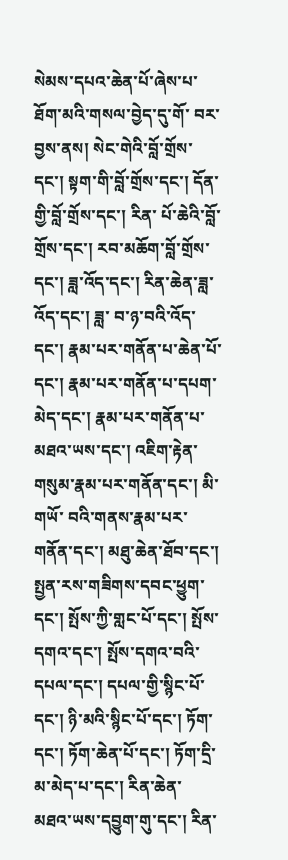སེམས་དཔའ་ཆེན་པོ་ཞེས་པ་ཐོག་མའི་གསལ་བྱེད་དུ་གོ་ བར་བྱས་ནས། སེང་གེའི་བློ་གྲོས་དང་། སྟག་གི་བློ་གྲོས་དང་། དོན་གྱི་བློ་གྲོས་དང་། རིན་ པོ་ཆེའི་བློ་གྲོས་དང་། རབ་མཆོག་བློ་གྲོས་དང་། ཟླ་འོད་དང་། རིན་ཆེན་ཟླ་འོད་དང་། ཟླ་ བ་ཉ་བའི་འོད་དང་། རྣམ་པར་གནོན་པ་ཆེན་པོ་དང་། རྣམ་པར་གནོན་པ་དཔག་མེད་དང་། རྣམ་པར་གནོན་པ་མཐའ་ཡས་དང་། འཇིག་རྟེན་གསུམ་རྣམ་པར་གནོན་དང་། མི་གཡོ་ བའི་གནས་རྣམ་པར་གནོན་དང་། མཐུ་ཆེན་ཐོབ་དང་། སྤྱན་རས་གཟིགས་དབང་ཕྱུག་དང་། སྤོས་ཀྱི་གླང་པོ་དང་། སྤོས་དགའ་དང་། སྤོས་དགའ་བའི་དཔལ་དང་། དཔལ་གྱི་སྙིང་པོ་ དང་། ཉི་མའི་སྙིང་པོ་དང་། ཏོག་དང་། ཏོག་ཆེན་པོ་དང་། ཏོག་དྲི་མ་མེད་པ་དང་། རིན་ཆེན་ མཐའ་ཡས་དབྱུག་གུ་དང་། རིན་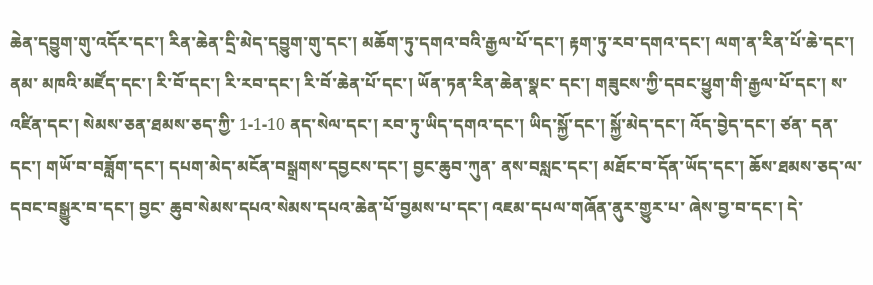ཆེན་དབྱུག་གུ་འདོར་དང་། རིན་ཆེན་དྲི་མེད་དབྱུག་གུ་དང་། མཆོག་ཏུ་དགའ་བའི་རྒྱལ་པོ་དང་། རྟག་ཏུ་རབ་དགའ་དང་། ལག་ན་རིན་པོ་ཆེ་དང་། ནམ་ མཁའི་མཛོད་དང་། རི་བོ་དང་། རི་རབ་དང་། རི་བོ་ཆེན་པོ་དང་། ཡོན་ཏན་རིན་ཆེན་སྣང་ དང་། གཟུངས་ཀྱི་དབང་ཕྱུག་གི་རྒྱལ་པོ་དང་། ས་འཛིན་དང་། སེམས་ཅན་ཐམས་ཅད་ཀྱི་ 1-1-10 ནད་སེལ་དང་། རབ་ཏུ་ཡིད་དགའ་དང་། ཡིད་སྐྱོ་དང་། སྐྱོ་མེད་དང་། འོད་བྱེད་དང་། ཙན་ དན་དང་། གཡོ་བ་བཟློག་དང་། དཔག་མེད་མངོན་བསྒྲགས་དབྱངས་དང་། བྱང་ཆུབ་ཀུན་ ནས་བསླང་དང་། མཐོང་བ་དོན་ཡོད་དང་། ཆོས་ཐམས་ཅད་ལ་དབང་བསྒྱུར་བ་དང་། བྱང་ ཆུབ་སེམས་དཔའ་སེམས་དཔའ་ཆེན་པོ་བྱམས་པ་དང་། འཇམ་དཔལ་གཞོན་ནུར་གྱུར་པ་ ཞེས་བྱ་བ་དང་། དེ་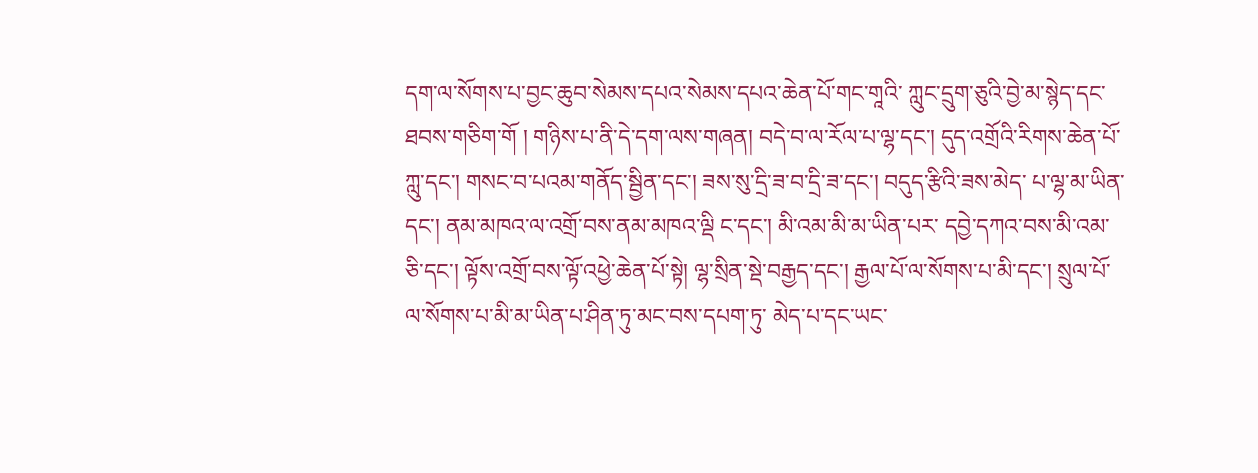དག་ལ་སོགས་པ་བྱང་ཆུབ་སེམས་དཔའ་སེམས་དཔའ་ཆེན་པོ་གང་གཱའི་ ཀླུང་དྲུག་ཅུའི་བྱེ་མ་སྙེད་དང་ཐབས་གཅིག་གོ ། གཉིས་པ་ནི་དེ་དག་ལས་གཞན། བདེ་བ་ལ་རོལ་པ་ལྷ་དང་། དུད་འགྲོའི་རིགས་ཆེན་པོ་ ཀླུ་དང་། གསང་བ་པའམ་གནོད་སྦྱིན་དང་། ཟས་སུ་དྲི་ཟ་བ་དྲི་ཟ་དང་། བདུད་རྩིའི་ཟས་མེད་ པ་ལྷ་མ་ཡིན་དང་། ནམ་མཁའ་ལ་འགྲོ་བས་ནམ་མཁའ་ལྡི ང་དང་། མི་འམ་མི་མ་ཡིན་པར་ དབྱེ་དཀའ་བས་མི་འམ་ཅི་དང་། ལྟོས་འགྲོ་བས་ལྟོ་འཕྱེ་ཆེན་པོ་སྟེ། ལྷ་སྲིན་སྡེ་བརྒྱད་དང་། རྒྱལ་པོ་ལ་སོགས་པ་མི་དང་། སྲུལ་པོ་ལ་སོགས་པ་མི་མ་ཡིན་པ་ཤིན་ཏུ་མང་བས་དཔག་ཏུ་ མེད་པ་དང་ཡང་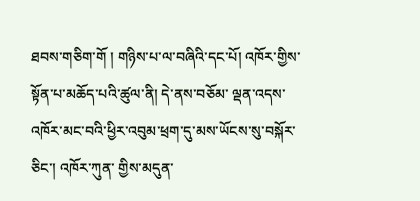ཐབས་གཅིག་གོ ། གཉིས་པ་ལ་བཞིའི་དང་པོ། འཁོར་གྱིས་སྟོན་པ་མཆོད་པའི་ཚུལ་ནི། དེ་ནས་བཅོམ་ ལྡན་འདས་འཁོར་མང་བའི་ཕྱིར་འབུམ་ཕྲག་དུ་མས་ཡོངས་སུ་བསྐོར་ཅིང་། འཁོར་ཀུན་ གྱིས་མདུན་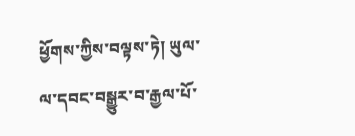ཕྱོགས་ཀྱིས་བལྟས་ཏེ། ཡུལ་ལ་དབང་བསྒྱུར་བ་རྒྱལ་པོ་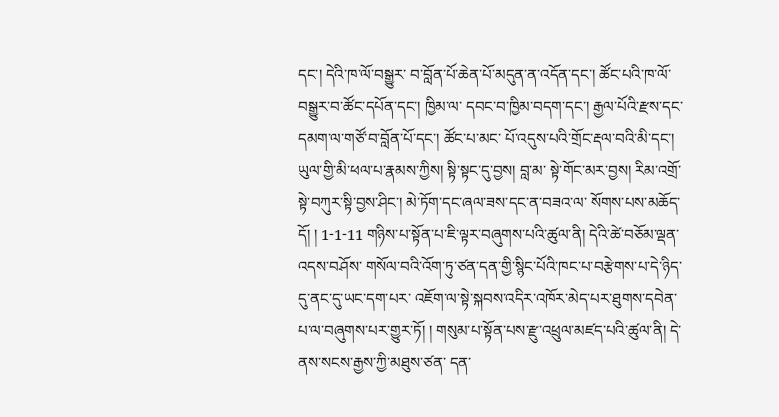དང་། དེའི་ཁ་ལོ་བསྒྱུར་ བ་བློན་པོ་ཆེན་པོ་མདུན་ན་འདོན་དང་། ཚོང་པའི་ཁ་ལོ་བསྒྱུར་བ་ཚོང་དཔོན་དང་། ཁྱིམ་ལ་ དབང་བ་ཁྱིམ་བདག་དང་། རྒྱལ་པོའི་རྫས་དང་དམག་ལ་གཙོ་བ་བློན་པོ་དང་། ཚོང་པ་མང་ པོ་འདུས་པའི་གྲོང་རྡལ་བའི་མི་དང་། ཡུལ་གྱི་མི་ཕལ་པ་རྣམས་ཀྱིས། སྟི་སྟང་དུ་བྱས། བླ་མ་ སྟེ་གོང་མར་བྱས། རིམ་འགྲོ་སྟེ་བཀུར་སྟི་བྱས་ཤིང་། མེ་ཏོག་དང་ཞལ་ཟས་དང་ན་བཟའ་ལ་ སོགས་པས་མཆོད་དོ། ། 1-1-11 གཉིས་པ་སྟོན་པ་ཇི་ལྟར་བཞུགས་པའི་ཚུལ་ནི། དེའི་ཚེ་བཅོམ་ལྡན་འདས་བཤོས་ གསོལ་བའི་འོག་ཏུ་ཙན་དན་གྱི་སྙིང་པོའི་ཁང་པ་བརྩེགས་པ་དེ་ཉིད་དུ་ནང་དུ་ཡང་དག་པར་ འཇོག་ལ་སྟེ་སྐབས་འདིར་འཁོར་མེད་པར་ཐུགས་དབེན་པ་ལ་བཞུགས་པར་གྱུར་ཏོ། ། གསུམ་པ་སྟོན་པས་རྫུ་འཕྲུལ་མཛད་པའི་ཚུལ་ནི། དེ་ནས་སངས་རྒྱས་ཀྱི་མཐུས་ཙན་ དན་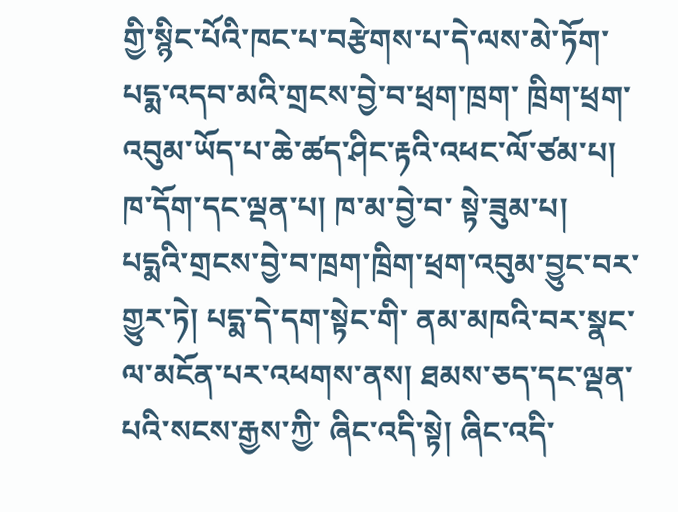གྱི་སྙིང་པོའི་ཁང་པ་བརྩེགས་པ་དེ་ལས་མེ་ཏོག་པདྨ་འདབ་མའི་གྲངས་བྱེ་བ་ཕྲག་ཁྲག་ ཁྲིག་ཕྲག་འབུམ་ཡོད་པ་ཆེ་ཚད་ཤིང་རྟའི་འཕང་ལོ་ཙམ་པ། ཁ་དོག་དང་ལྡན་པ། ཁ་མ་བྱེ་བ་ སྟེ་ཟུམ་པ། པདྨའི་གྲངས་བྱེ་བ་ཁྲག་ཁྲིག་ཕྲག་འབུམ་བྱུང་བར་གྱུར་ཏེ། པདྨ་དེ་དག་སྟེང་གི་ ནམ་མཁའི་བར་སྣང་ལ་མངོན་པར་འཕགས་ནས། ཐམས་ཅད་དང་ལྡན་པའི་སངས་རྒྱས་ཀྱི་ ཞིང་འདི་སྟེ། ཞིང་འདི་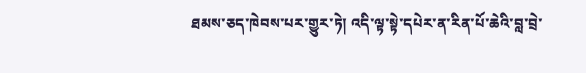ཐམས་ཅད་ཁེབས་པར་གྱུར་ཏེ། འདི་ལྟ་སྟེ་དཔེར་ན་རིན་པོ་ཆེའི་བླ་བྲེ་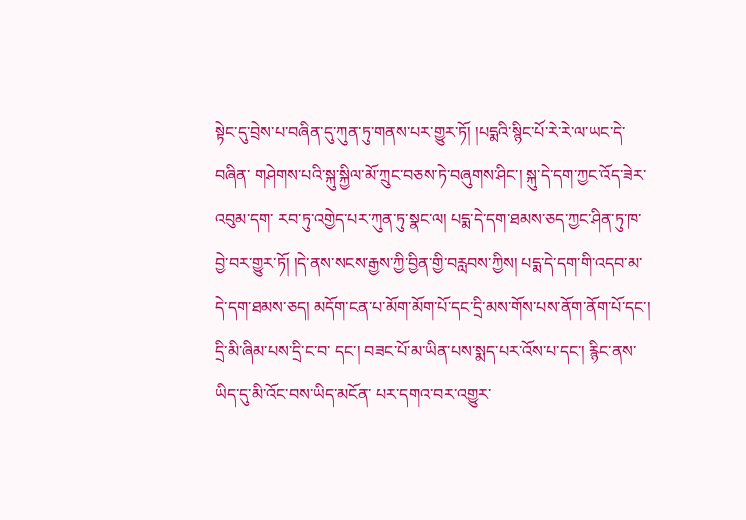སྟེང་དུ་བྲེས་པ་བཞིན་དུ་ཀུན་ཏུ་གནས་པར་གྱུར་ཏོ། །པདྨའི་སྙིང་པོ་རེ་རེ་ལ་ཡང་དེ་བཞིན་ གཤེགས་པའི་སྐུ་སྐྱིལ་མོ་ཀྲུང་བཅས་ཏེ་བཞུགས་ཤིང་། སྐུ་དེ་དག་ཀྱང་འོད་ཟེར་འབུམ་དག་ རབ་ཏུ་འགྱེད་པར་ཀུན་ཏུ་སྣང་ལ། པདྨ་དེ་དག་ཐམས་ཅད་ཀྱང་ཤིན་ཏུ་ཁ་བྱེ་བར་གྱུར་ཏོ། །དེ་ནས་སངས་རྒྱས་ཀྱི་བྱིན་གྱི་བརླབས་ཀྱིས། པདྨ་དེ་དག་གི་འདབ་མ་དེ་དག་ཐམས་ཅད། མདོག་ངན་པ་མོག་མོག་པོ་དང་དྲི་མས་གོས་པས་ནོག་ནོག་པོ་དང་། དྲི་མི་ཞིམ་པས་དྲི་ང་བ་ དང་། བཟང་པོ་མ་ཡིན་པས་སྨད་པར་འོས་པ་དང་། རྙིང་ནས་ཡིད་དུ་མི་འོང་བས་ཡིད་མངོན་ པར་དགའ་བར་འགྱུར་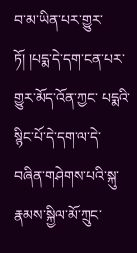བ་མ་ཡིན་པར་གྱུར་ཏོ། །པདྨ་དེ་དག་ངན་པར་གྱུར་མོད་འོན་ཀྱང་ པདྨའི་སྙིང་པོ་དེ་དག་ལ་དེ་བཞིན་གཤེགས་པའི་སྐུ་རྣམས་སྐྱིལ་མོ་ཀྲུང་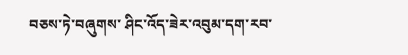བཅས་ཏེ་བཞུགས་ ཤིང་འོད་ཟེར་འབུམ་དག་རབ་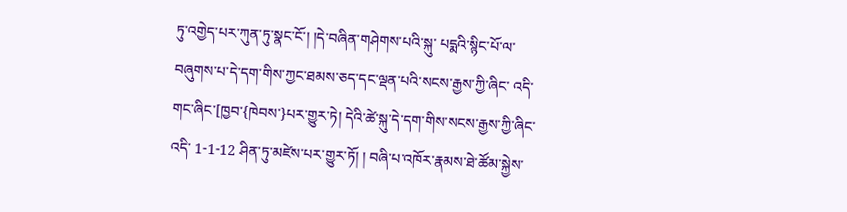ཏུ་འགྱེད་པར་ཀུན་ཏུ་སྣང་ངོ་། །དེ་བཞིན་གཤེགས་པའི་སྐུ་ པདྨའི་སྙིང་པོ་ལ་བཞུགས་པ་དེ་དག་གིས་ཀྱང་ཐམས་ཅད་དང་ལྡན་པའི་སངས་རྒྱས་ཀྱི་ཞིང་ འདི་གང་ཞིང་[ཁྱབ་{ཁེབས་}པར་གྱུར་ཏེ། དེའི་ཚེ་སྐུ་དེ་དག་གིས་སངས་རྒྱས་ཀྱི་ཞིང་འདི་ 1-1-12 ཤིན་ཏུ་མཛེས་པར་གྱུར་ཏོ། ། བཞི་པ་འཁོར་རྣམས་ཐེ་ཚོམ་སྐྱེས་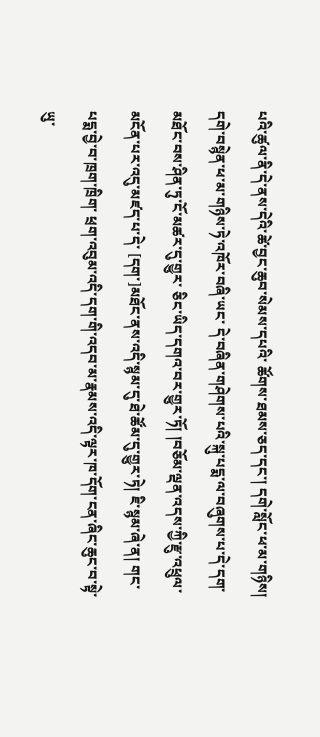པའི་ཚུལ་ནི་དེ་ནས་དེའི་ཚེ་བྱང་ཆུབ་སེམས་དཔའི་ ཚོགས་ཐམས་ཅད་དང་། དགེ་སློང་ཕ་མ་གཉིས། དགེ་བསྙེན་ཕ་མ་གཉིས་ཏེ་འཁོར་བཞི་ཡང་ དེ་བཞིན་གཤེགས་པའི་སྐུ་པདྨ་ལ་བཞུགས་པ་དེ་དག་མཐོང་བས་ཤིན་ཏུ་ངོ་མཚར་དུ་གྱུར་ ཅིང་ཡིད་དགའ་བར་གྱུར་ཏོ། །བཅོམ་ལྡན་འདས་ཀྱི་རྫུ་འཕྲུལ་མངོན་པར་འདུ་མཛད་པ་དེ་ [དག་]མཐོང་ནས་འདི་སྙམ་དུ་ཐེ་ཚོམ་དུ་གྱུར་ཏེ། ཇི་སྙམ་ཞེ་ན། གང་པདྨ་བྱེ་བ་ཁྲག་ཁྲིག་ ཕྲག་འབུམ་འདི་དག་གི་འདབ་མ་རྣམས་འདི་ལྟར་ཁ་དོག་ངན་ཞིང་ཆུང་བ་སྟེ་ཡུ་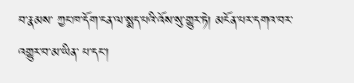བ་རྣམས་ ཀྱང་ཁ་དོག་ངན་ལ་སྨད་པའི་འོས་སུ་གྱུར་ཏེ། མངོན་པར་དགའ་བར་འགྱུར་བ་མ་ཡིན་ པ་དང་།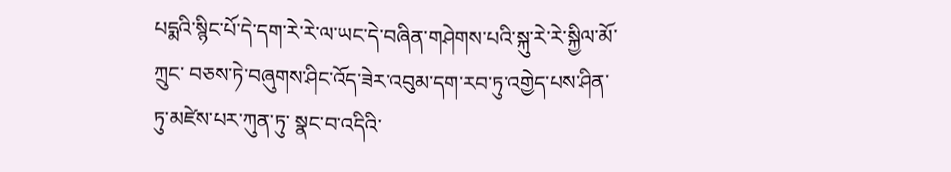པདྨའི་སྙིང་པོ་དེ་དག་རེ་རེ་ལ་ཡང་དེ་བཞིན་གཤེགས་པའི་སྐུ་རེ་རེ་སྐྱིལ་མོ་ཀྲུང་ བཅས་ཏེ་བཞུགས་ཤིང་འོད་ཟེར་འབུམ་དག་རབ་ཏུ་འགྱེད་པས་ཤིན་ཏུ་མཛེས་པར་ཀུན་ཏུ་ སྣང་བ་འདིའི་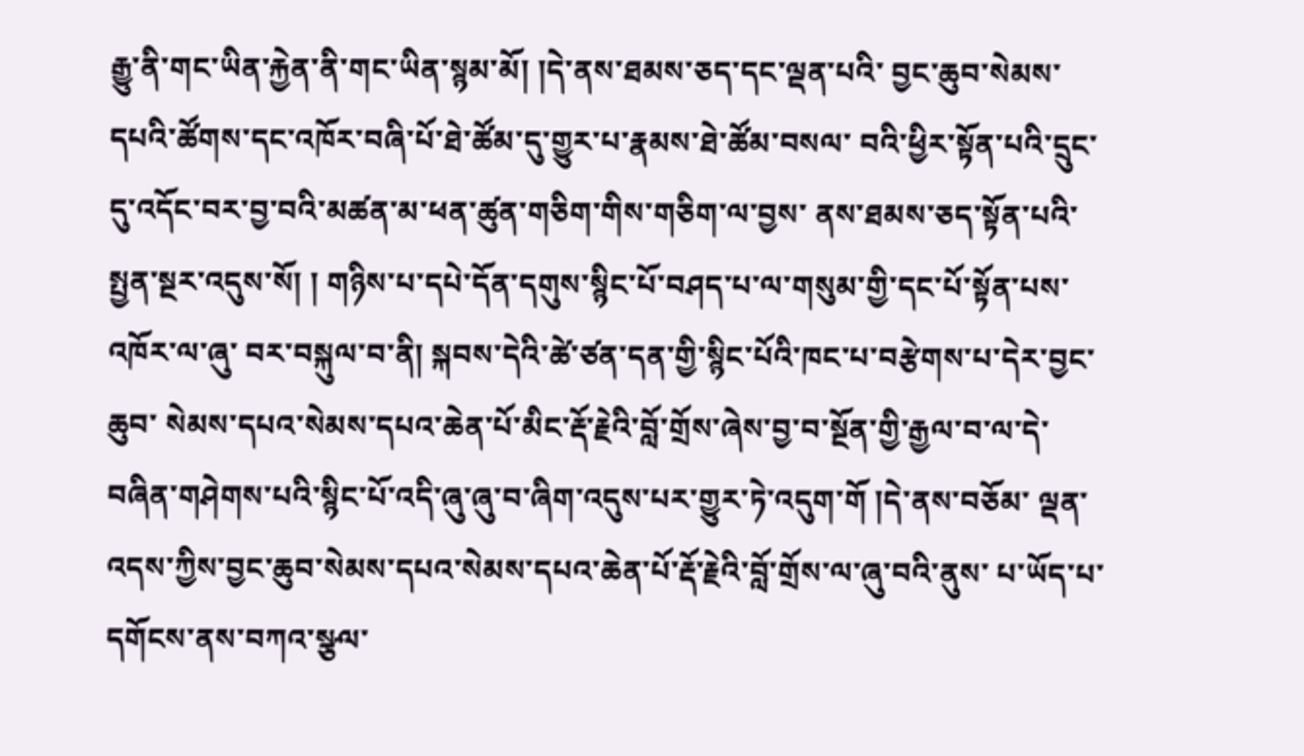རྒྱུ་ནི་གང་ཡིན་རྐྱེན་ནི་གང་ཡིན་སྙམ་མོ། །དེ་ནས་ཐམས་ཅད་དང་ལྡན་པའི་ བྱང་ཆུབ་སེམས་དཔའི་ཚོགས་དང་འཁོར་བཞི་པོ་ཐེ་ཚོམ་དུ་གྱུར་པ་རྣམས་ཐེ་ཚོམ་བསལ་ བའི་ཕྱིར་སྟོན་པའི་དྲུང་དུ་འདོང་བར་བྱ་བའི་མཚན་མ་ཕན་ཚུན་གཅིག་གིས་གཅིག་ལ་བྱས་ ནས་ཐམས་ཅད་སྟོན་པའི་སྤྱན་སྔར་འདུས་སོ། ། གཉིས་པ་དཔེ་དོན་དགུས་སྙིང་པོ་བཤད་པ་ལ་གསུམ་གྱི་དང་པོ་སྟོན་པས་འཁོར་ལ་ཞུ་ བར་བསྐུལ་བ་ནི། སྐབས་དེའི་ཚེ་ཙན་དན་གྱི་སྙིང་པོའི་ཁང་པ་བརྩེགས་པ་དེར་བྱང་ཆུབ་ སེམས་དཔའ་སེམས་དཔའ་ཆེན་པོ་མིང་རྡོ་རྗེའི་བློ་གྲོས་ཞེས་བྱ་བ་སྔོན་གྱི་རྒྱལ་བ་ལ་དེ་ བཞིན་གཤེགས་པའི་སྙིང་པོ་འདི་ཞུ་ཞུ་བ་ཞིག་འདུས་པར་གྱུར་ཏེ་འདུག་གོ །དེ་ནས་བཅོམ་ ལྡན་འདས་ཀྱིས་བྱང་ཆུབ་སེམས་དཔའ་སེམས་དཔའ་ཆེན་པོ་རྡོ་རྗེའི་བློ་གྲོས་ལ་ཞུ་བའི་ནུས་ པ་ཡོད་པ་དགོངས་ནས་བཀའ་སྩལ་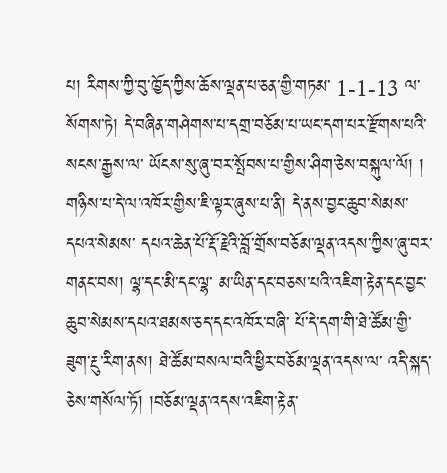པ། རིགས་ཀྱི་བུ་ཁྱོད་ཀྱིས་ཆོས་ལྡན་པ་ཅན་གྱི་གཏམ་ 1-1-13 ལ་སོགས་ཏེ། དེ་བཞིན་གཤེགས་པ་དགྲ་བཅོམ་པ་ཡང་དག་པར་རྫོགས་པའི་སངས་རྒྱས་ལ་ ཡོངས་སུ་ཞུ་བར་སྤོབས་པ་གྱིས་ཤིག་ཅེས་བསྐུལ་ལོ། ། གཉིས་པ་དེ་ལ་འཁོར་གྱིས་ཇི་ལྟར་ཞུས་པ་ནི། དེ་ནས་བྱང་ཆུབ་སེམས་དཔའ་སེམས་ དཔའ་ཆེན་པོ་རྡོ་རྗེའི་བློ་གྲོས་བཅོམ་ལྡན་འདས་ཀྱིས་ཞུ་བར་གནང་བས། ལྷ་དང་མི་དང་ལྷ་ མ་ཡིན་དང་བཅས་པའི་འཇིག་རྟེན་དང་བྱང་ཆུབ་སེམས་དཔའ་ཐམས་ཅད་དང་འཁོར་བཞི་ པོ་དེ་དག་གི་ཐེ་ཚོམ་གྱི་ཟུག་རྔུ་རིག་ནས། ཐེ་ཚོམ་བསལ་བའི་ཕྱིར་བཅོམ་ལྡན་འདས་ལ་ འདི་སྐད་ཅེས་གསོལ་ཏོ། །བཅོམ་ལྡན་འདས་འཇིག་རྟེན་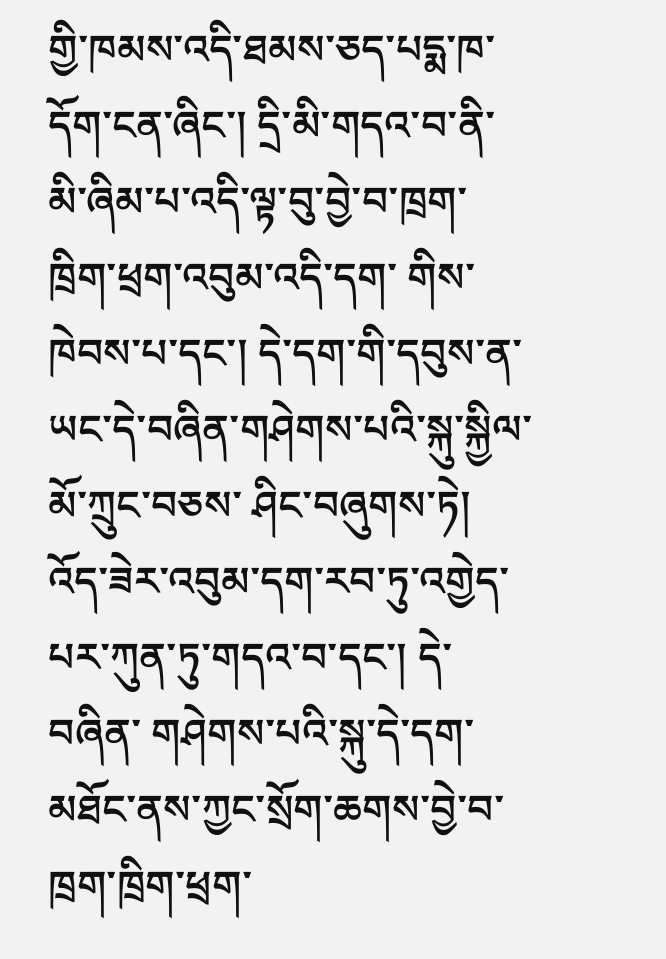གྱི་ཁམས་འདི་ཐམས་ཅད་པདྨ་ཁ་ དོག་ངན་ཞིང་། དྲི་མི་གདའ་བ་ནི་མི་ཞིམ་པ་འདི་ལྟ་བུ་བྱེ་བ་ཁྲག་ཁྲིག་ཕྲག་འབུམ་འདི་དག་ གིས་ཁེབས་པ་དང་། དེ་དག་གི་དབུས་ན་ཡང་དེ་བཞིན་གཤེགས་པའི་སྐུ་སྐྱིལ་མོ་ཀྲུང་བཅས་ ཤིང་བཞུགས་ཏེ། འོད་ཟེར་འབུམ་དག་རབ་ཏུ་འགྱེད་པར་ཀུན་ཏུ་གདའ་བ་དང་། དེ་བཞིན་ གཤེགས་པའི་སྐུ་དེ་དག་མཐོང་ནས་ཀྱང་སྲོག་ཆགས་བྱེ་བ་ཁྲག་ཁྲིག་ཕྲག་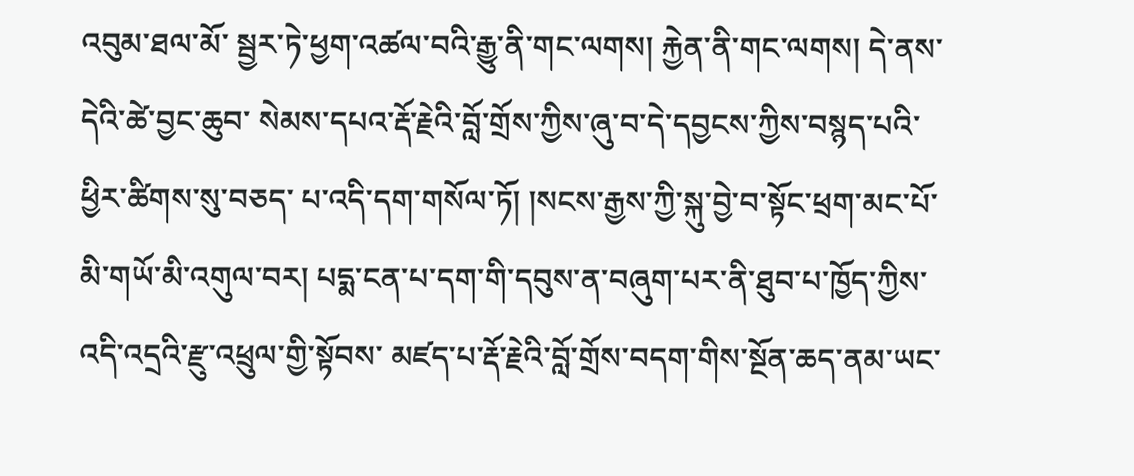འབུམ་ཐལ་མོ་ སྦྱར་ཏེ་ཕྱག་འཚལ་བའི་རྒྱུ་ནི་གང་ལགས། རྐྱེན་ནི་གང་ལགས། དེ་ནས་དེའི་ཚེ་བྱང་ཆུབ་ སེམས་དཔའ་རྡོ་རྗེའི་བློ་གྲོས་ཀྱིས་ཞུ་བ་དེ་དབྱངས་ཀྱིས་བསྙད་པའི་ཕྱིར་ཚིགས་སུ་བཅད་ པ་འདི་དག་གསོལ་ཏོ། །སངས་རྒྱས་ཀྱི་སྐུ་བྱེ་བ་སྟོང་ཕྲག་མང་པོ་མི་གཡོ་མི་འགུལ་བར། པདྨ་ངན་པ་དག་གི་དབུས་ན་བཞུག་པར་ནི་ཐུབ་པ་ཁྱོད་ཀྱིས་འདི་འདྲའི་རྫུ་འཕྲུལ་གྱི་སྟོབས་ མཛད་པ་རྡོ་རྗེའི་བློ་གྲོས་བདག་གིས་སྔོན་ཆད་ནམ་ཡང་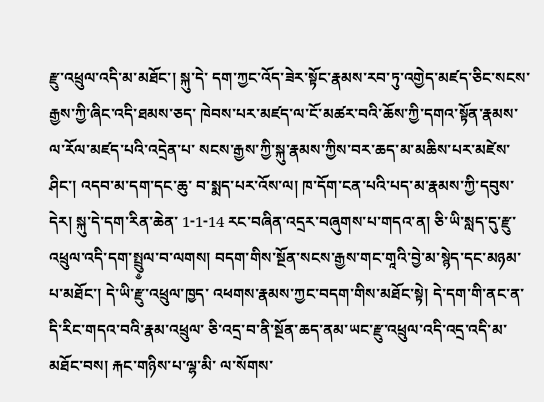རྫུ་འཕྲུལ་འདི་མ་མཐོང་། སྐུ་དེ་ དག་ཀྱང་འོད་ཟེར་སྟོང་རྣམས་རབ་ཏུ་འགྱེད་མཛད་ཅིང་སངས་རྒྱས་ཀྱི་ཞིང་འདི་ཐམས་ཅད་ ཁེབས་པར་མཛད་ལ་ངོ་མཚར་བའི་ཆོས་ཀྱི་དགའ་སྟོན་རྣམས་ལ་རོལ་མཛད་པའི་འདྲེན་པ་ སངས་རྒྱས་ཀྱི་སྐུ་རྣམས་ཀྱིས་བར་ཆད་མ་མཆིས་པར་མཛེས་ཤིང་། འདབ་མ་དག་དང་ཆུ་ བ་སྨད་པར་འོས་ལ། ཁ་དོག་ངན་པའི་པད་མ་རྣམས་ཀྱི་དབུས་དེར། སྐུ་དེ་དག་རིན་ཆེན་ 1-1-14 རང་བཞིན་འདྲར་བཞུགས་པ་གདའ་ན། ཅི་ཡི་སླད་དུ་རྫུ་འཕྲུལ་འདི་དག་སྤྲུ༵ལ་བ་ལགས། བདག་གིས་སྔོན་སངས་རྒྱས་གང་གཱའི་བྱེ་མ་སྙེད་དང་མཉམ་པ་མཐོང་། དེ་ཡི་རྫུ་འཕྲུལ་ཁྱད་ འཕགས་རྣམས་ཀྱང་བདག་གིས་མཐོང་སྟེ། དེ་དག་གི་ནང་ན་དི་རིང་གདའ་བའི་རྣམ་འཕྲུལ་ ཅི་འདྲ་བ་ནི་སྔོན་ཆད་ནམ་ཡང་རྫུ་འཕྲུལ་འདི་འདྲ་འདི་མ་མཐོང་བས། རྐང་གཉིས་པ་ལྷ་མི་ ལ་སོགས་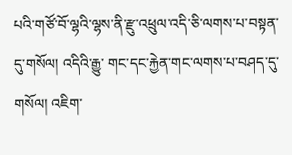པའི་གཙོ་བོ་ལྷའི་ལྷས་ནི་རྫུ་འཕྲུལ་འདི་ཅི་ལགས་པ་བསྟན་དུ་གསོལ། འདིའི་རྒྱུ་ གང་དང་རྐྱེན་གང་ལགས་པ་བཤད་དུ་གསོལ། འཇིག་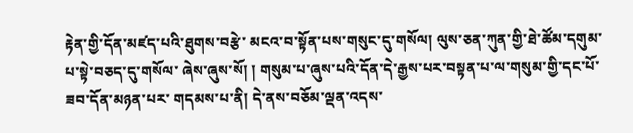རྟེན་གྱི་དོན་མཛད་པའི་ཐུགས་བརྩེ་ མངའ་བ་སྟོན་པས་གསུང་དུ་གསོལ། ལུས་ཅན་ཀུན་གྱི་ཐེ་ཚོམ་དགུམ་པ་སྟེ་བཅད་དུ་གསོལ་ ཞེས་ཞུས་སོ། ། གསུམ་པ་ཞུས་པའི་དོན་དེ་རྒྱས་པར་བསྟན་པ་ལ་གསུམ་གྱི་དང་པོ་ཟབ་དོན་མཉན་པར་ གདམས་པ་ནི། དེ་ནས་བཅོམ་ལྡན་འདས་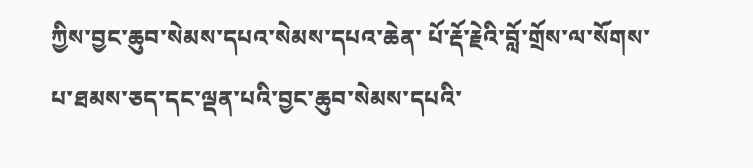ཀྱིས་བྱང་ཆུབ་སེམས་དཔའ་སེམས་དཔའ་ཆེན་ པོ་རྡོ་རྗེའི་བློ་གྲོས་ལ་སོགས་པ་ཐམས་ཅད་དང་ལྡན་པའི་བྱང་ཆུབ་སེམས་དཔའི་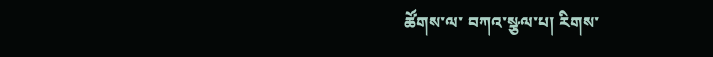ཚོགས་ལ་ བཀའ་སྩལ་པ། རིགས་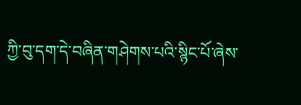ཀྱི་བུ་དག་དེ་བཞིན་གཤེགས་པའི་སྙིང་པོ་ཞེས་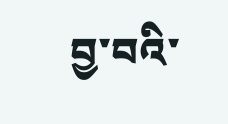བྱ་བའི་